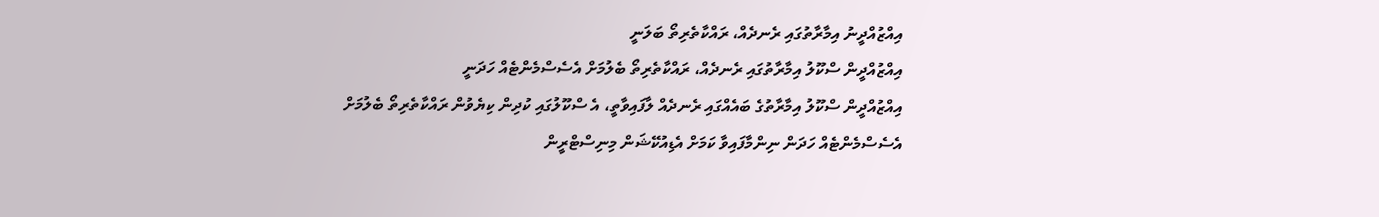އިއްޒުއްދީނު އިމާރާތުގައި ރެނދެއް، ރައްކާތެރިތޯ ބަލަނީ
އިއްޒުއްދީން ސްކޫލު އިމާރާތުގައި ރެނދެއް، ރައްކާތެރިތޯ ބެލުމަށް އެސެސްމެންޓެއް ހަދަނީ
އިއްޒުއްދީން ސްކޫލު އިމާރާތުގެ ބައެއްގައި ރެނދެއް ލާފައިވާތީ، އެ ސްކޫލުގައި ކުދިން ކިޔެވުން ރައްކާތެރިތޯ ބެލުމަށް އެސެސްމެންޓެއް ހަދަން ނިންމާފައިވާ ކަމަށް އެޑިއުކޭޝަން މިނިސްޓްރީން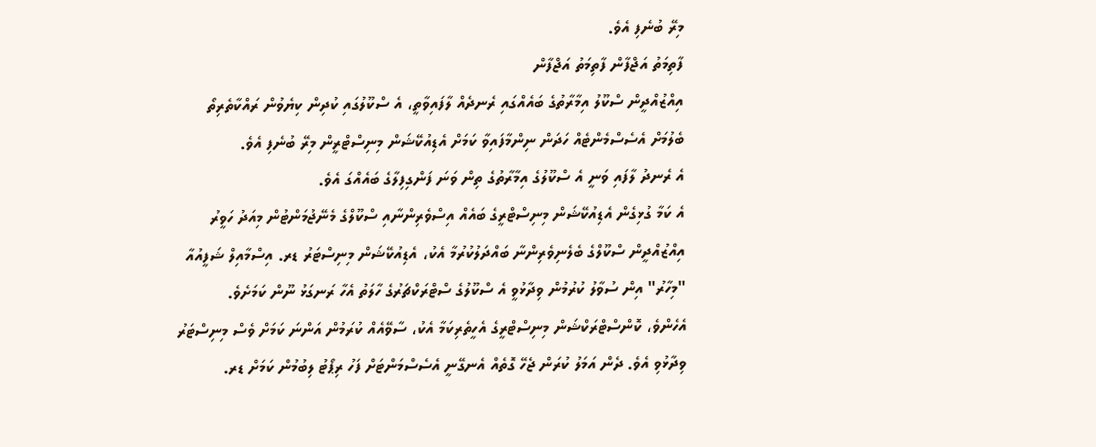މިރޭ ބުނެފި އެވެ.
ފާތިމަތު އަޖްފާން ފާތިމަތު އަޖްފާން
އިއްޒުއްދީން ސްކޫލު އިމާރާތުގެ ބައެއްގައި ރެނދެއް ލާފައިވާތީ، އެ ސްކޫލުގައި ކުދިން ކިޔެވުން ރައްކާތެރިތޯ ބެލުމަށް އެސެސްމެންޓެއް ހަދަން ނިންމާފައިވާ ކަމަށް އެޑިއުކޭޝަން މިނިސްޓްރީން މިރޭ ބުނެފި އެވެ.
އެ ރެނދު ލާފައި ވަނީ އެ ސްކޫލުގެ އިމާރާތުގެ ތިން ވަނަ ފަންގިފިލާގެ ބައެއްގަ އެވެ.
އެ ކަމާ ގުޅިގެން އެޑިއުކޭޝަން މިނިސްޓްރީގެ ބައެއް އިސްވެރިންނާއި ސްކޫލްގެ މެނޭޖުމަންޓުން މިއަދު ހަވީރު އިއްޒުއްދީން ސްކޫލްގެ ބެލެނިވެރިންނާ ބައްދަލުކުރުމާ އެކު، އެޑިއުކޭޝަން މިނިސްޓަރު ޑރ. އިސްމާއިލް ޝަފީއުއާ "މިހާރު" އިން ސުވާލު ކުރުމުން ވިދާޅުވީ އެ ސްކޫލުގެ ސްޓްރަކްޗަރުގެ ހާލަތު އެހާ ރަނގަޅު ނޫން ކަމަށެވެ.
އެހެންވެ، ކޮންސްޓްރަކްޝަން މިނިސްޓްރީގެ އެހީތެރިކަމާ އެކު، ސާވޭއެއް ކުރަމުން އަންނަ ކަމަށް ވެސް މިނިސްޓަރު ވިދާޅުވި އެވެ. ދެން އަމަލު ކުރަން ޖެހޭ ގޮތެއް އެނގޭނީ އެސެސްމަންޓަށް ފަހު ރިޕޯޓު ލިބުމުން ކަމަށް ޑރ.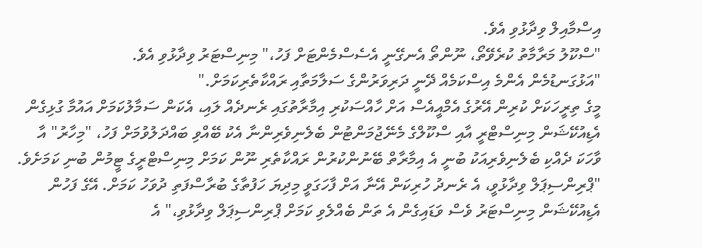އިސްމާއިލް ވިދާޅުވި އެވެ.
"ސްކޫލު މަރާމާތު ކުރެވޭތޯ، ނޫންތޯ އެނގޭނީ އެސެސްމެންޓަށް ފަހު،" މިނިސްޓަރު ވިދާޅުވި އެވެ.
"އަޅުގަނޑުމެން އެންމެ އިސްކަމެއް ދޭނީ ދަރިވަރުންގެ ސަލާމަތާއި ރައްކާތެރިކަމަށް."
މީގެ ތިރީހަކަށް ކުރިން އޭރުގެ އެމްއީއެސް އަށް ހާއްސަކުރި އިމާރާތުގައި ރެނދެއް ލައި، އެކަން ސަމާލުކަމަށް އައުމާ ގުޅިގެން އެޑިއުކޭޝަން މިނިސްޓްރީ އާއި ސްކޫލްގެ މެނޭޖުމަންޓުން ބެލެނިވެރިންނާ އެކު ބޭއްވި ބައްދަލުވުމަށް ފަހު، "މިހާރު" އާ ވާހަކަ ދެއްކި ބެލެނިވެރިއަކު ބުނީ އެ އިމާރާތް ބޭނުންކުރުން ރައްކާތެރި ނޫން ކަމަށް މިނިސްޓްރީގެ ޓީމުން ބުނި ކަމަށެވެ.
"ޕްރިންސިޕަލް ވިދާޅުވީ، އެ ރެނދު ހުރިކަން އޭނާ އަށް ފާހަގަވީ މިދިޔަ ހަފުތާގެ ބުރާސްފަތި ދުވަހު ކަމަށް. އޭގެ ފަހުން އެޑިއުކޭޝަން މިނިސްޓަރު ވެސް ވަޑައިގެން އެ ތަން ބެއްލެވި ކަމަށް ޕްރިންސިޕަލް ވިދާޅުވި،" އެ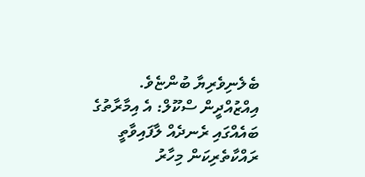ބެލެނިވެރިޔާ ބުންޏެވެ.
އިއްޒުއްދީން ސްކޫލް: އެ އިމާރާތުގެ ބައެއްގައި ރެނދެއް ލާފައިވާތީ ރައްކާތެރިކަން މިހާރު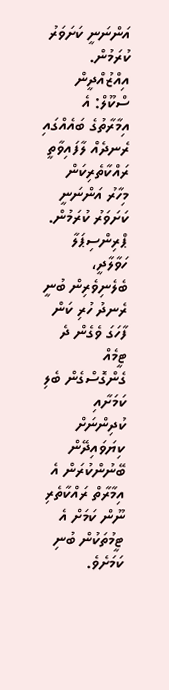އަންނަނީ ކަށަވަރު ކުރަމުން.
އިއްޒުއްދީން ސްކޫލް: އެ އިމާރާތުގެ ބައެއްގައި ރެނދެއް ލާފައިވާތީ ރައްކާތެރިކަން މިހާރު އަންނަނީ ކަށަވަރު ކުރަމުން.
ޕްރިންސިޕަލާ ހަވާލާދީ، ބެލެނިވެރިން ބުނީ ރެނދު ހުރި ކަން ފާހަގަ ވެގެން ދެ ޓީމެއް ގެންގޮސްގެން ބެލި ކަމަށާއި ކުދިންނަށް ކިޔަވައިދޭން ބޭނުންކުރަން އެ އިމާރާތް ރައްކާތެރި ނޫން ކަމަށް އެ ޓީމުތަކުން ބުނި ކަމަށެވެ.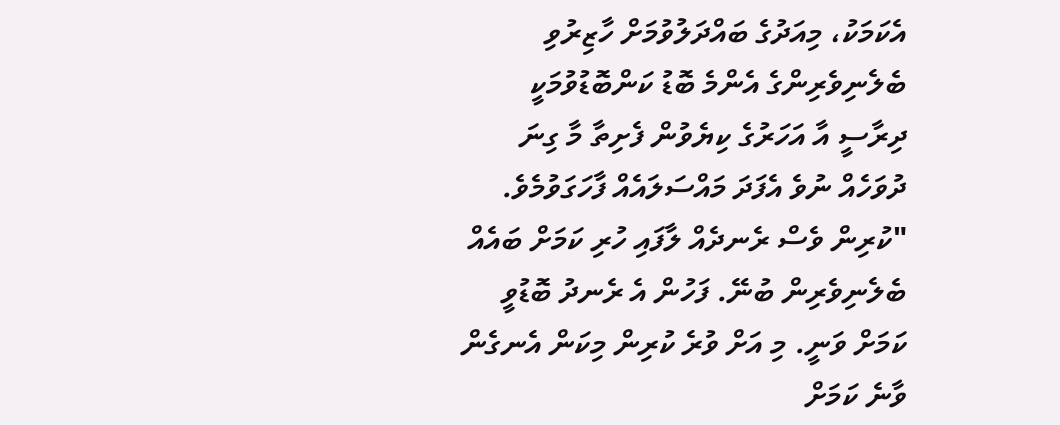އެކަމަކު، މިއަދުގެ ބައްދަލުވުމަށް ހާޒިރުވި ބެލެނިވެރިންގެ އެންމެ ބޮޑު ކަންބޮޑުވުމަކީ ދިރާސީ އާ އަހަރުގެ ކިޔެވުން ފެށިތާ މާ ގިނަ ދުވަހެއް ނުވެ އެފަދަ މައްސަލައެއް ފާހަގަވުމެވެ.
"ކުރިން ވެސް ރެނދެއް ލާފައި ހުރި ކަމަށް ބައެއް ބެލެނިވެރިން ބުނޭ. ފަހުން އެ ރެނދު ބޮޑުވީ ކަމަށް ވަނީ. މި އަށް ވުރެ ކުރިން މިކަން އެނގެން ވާނެ ކަމަށް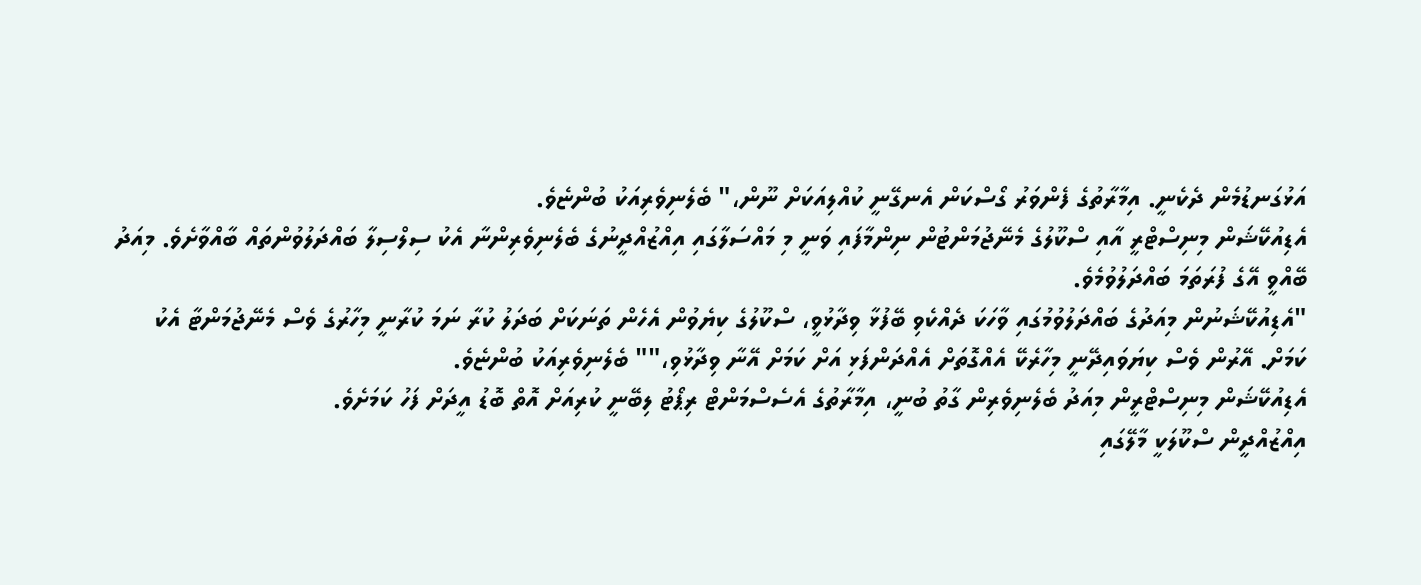އަޅުގަނޑުމެން ދެކެނީ. އިމާރާތުގެ ފެންވަރު ގޯސްކަން އެނގޭނީ ކުއްލިއަކަށް ނޫން،" ބެލެނިވެރިއަކު ބުންޏެވެ.
އެޑިއުކޭޝަން މިނިސްޓްރީ އާއި ސްކޫލުގެ މެނޭޖުމަންޓުން ނިންމާފައި ވަނީ މި މައްސަލާގައި އިއްޒުއްދީނުގެ ބެލެނިވެރިންނާ އެކު ސިލްސިލާ ބައްދަލުވުންތައް ބާއްވާށެވެ. މިއަދު ބޭއްވީ އޭގެ ފުރަތަމަ ބައްދަލުވުމެވެ.
"އެޑިއުކޭޝަނުން މިއަދުގެ ބައްދަލުވުމުގައި ވާހަކަ ދެއްކެވި ބޭފުޅާ ވިދާޅުވީ، ސްކޫލުގެ ކިޔެވުން އެހެން ތަނަކަށް ބަދަލު ކުރާ ނަމަ ކުރާނީ މިހާރުގެ ވެސް މެނޭޖުމަންޓާ އެކު ކަމަށް. އޭރުން ވެސް ކިޔަވައިދޭނީ މިހާރެކޭ އެއްގޮތަށް އެއްދަންފަޅި އަށް ކަމަށް އޭނާ ވިދާޅުވި،"" ބެލެނިވެރިއަކު ބުންޏެވެ.
އެޑިއުކޭޝަން މިނިސްޓްރީން މިއަދު ބެލެނިވެރިން ގާތު ބުނީ، އިމާރާތުގެ އެސެސްމަންޓް ރިޕޯޓު ލިބޭނީ ކުރިއަށް އޮތް ބޮޑު އީދަށް ފަހު ކަމަށެވެ.
އިއްޒުއްދީން ސްކޫލަކީ މާލޭގައި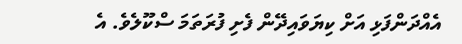އެއްދަންފަޅި އަށް ކިޔަވައިދޭން ފެށި ފުރަތަމަ ސްކޫލެވެ. އެ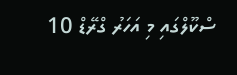ސްކޫލްގައި މި އަހަރު ގްރޭޑް 10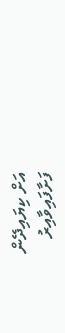އަށް ކިޔައިދޭން ފަށާފައިވާއިރު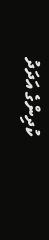ކުދިންގެ އަދަދު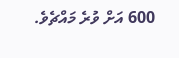600 އަށް ވުރެ މައްޗެވެ.